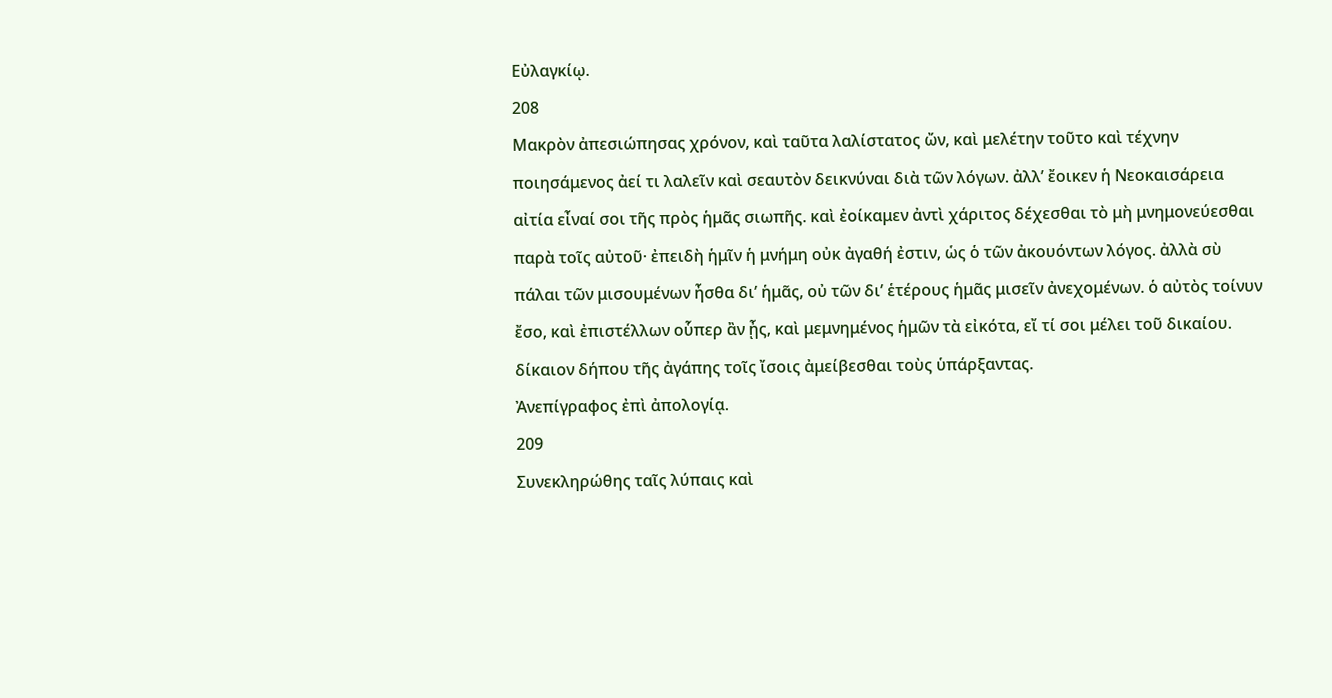Εὐλαγκίῳ.
208
Μακρὸν ἀπεσιώπησας χρόνον, καὶ ταῦτα λαλίστατος ὤν, καὶ μελέτην τοῦτο καὶ τέχνην ποιησάμενος ἀεί τι λαλεῖν καὶ σεαυτὸν δεικνύναι διὰ τῶν λόγων. ἀλλʼ ἔοικεν ἡ Νεοκαισάρεια αἰτία εἶναί σοι τῆς πρὸς ἡμᾶς σιωπῆς. καὶ ἐοίκαμεν ἀντὶ χάριτος δέχεσθαι τὸ μὴ μνημονεύεσθαι παρὰ τοῖς αὐτοῦ· ἐπειδὴ ἡμῖν ἡ μνήμη οὐκ ἀγαθή ἐστιν, ὡς ὁ τῶν ἀκουόντων λόγος. ἀλλὰ σὺ πάλαι τῶν μισουμένων ἦσθα δι’ ἡμᾶς, οὐ τῶν δι’ ἑτέρους ἡμᾶς μισεῖν ἀνεχομένων. ὁ αὐτὸς τοίνυν ἔσο, καὶ ἐπιστέλλων οὗπερ ἂν ᾖς, καὶ μεμνημένος ἡμῶν τὰ εἰκότα, εἴ τί σοι μέλει τοῦ δικαίου. δίκαιον δήπου τῆς ἀγάπης τοῖς ἴσοις ἀμείβεσθαι τοὺς ὑπάρξαντας.
Ἀνεπίγραφος ἐπὶ ἀπολογίᾳ.
209
Συνεκληρώθης ταῖς λύπαις καὶ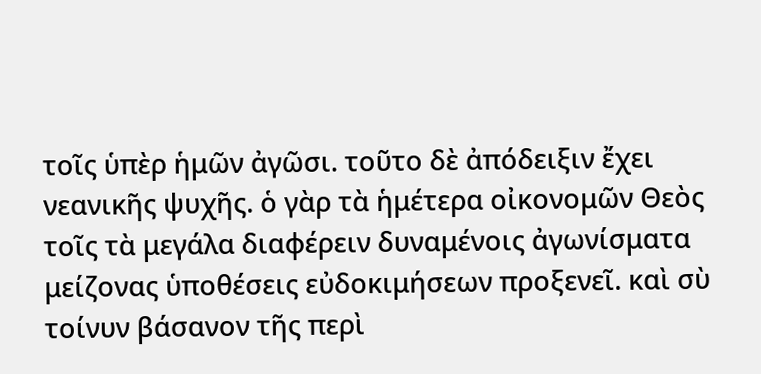τοῖς ὑπὲρ ἡμῶν ἀγῶσι. τοῦτο δὲ ἀπόδειξιν ἔχει νεανικῆς ψυχῆς. ὁ γὰρ τὰ ἡμέτερα οἰκονομῶν Θεὸς τοῖς τὰ μεγάλα διαφέρειν δυναμένοις ἀγωνίσματα μείζονας ὑποθέσεις εὐδοκιμήσεων προξενεῖ. καὶ σὺ τοίνυν βάσανον τῆς περὶ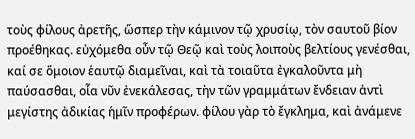τοὺς φίλους ἀρετῆς, ὥσπερ τὴν κάμινον τῷ χρυσίῳ, τὸν σαυτοῦ βίον προέθηκας. εὐχόμεθα οὖν τῷ Θεῷ καὶ τοὺς λοιποὺς βελτίους γενέσθαι, καί σε ὅμοιον ἑαυτῷ διαμεῖναι, καὶ τὰ τοιαῦτα ἐγκαλοῦντα μὴ παύσασθαι, οἷα νῦν ἐνεκάλεσας, τὴν τῶν γραμμάτων ἔνδειαν ἀντὶ μεγίστης ἀδικίας ἡμῖν προφέρων. φίλου γὰρ τὸ ἔγκλημα, καὶ ἀνάμενε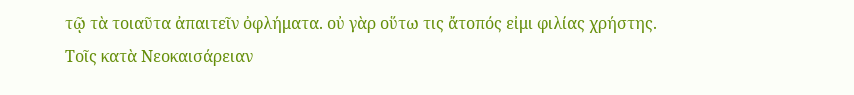τῷ τὰ τοιαῦτα ἀπαιτεῖν ὀφλήματα. οὐ γὰρ οὕτω τις ἄτοπός εἰμι φιλίας χρήστης.
Τοῖς κατὰ Νεοκαισάρειαν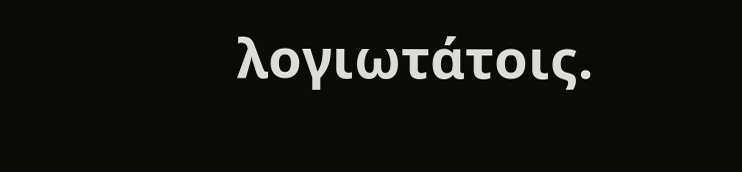λογιωτάτοις.